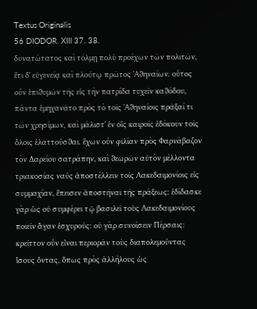Textus Originalis
56 DIODOR. XIII 37. 38.
δυνατώτατος καὶ τόλμῃ πολὺ προέχων τῶν πολιτῶν, ἔτι δ᾽ εὐγενείᾳ καὶ πλούτῳ πρῶτος ᾿Αϑηναίων. οὗτος οὖν ἐπιϑυμῶν τῆς εἰς τὴν πατρίδα τυχεῖν καϑόδου, πάντα ἐμηχανᾶτο πρὸς τὸ τοῖς ᾿Αϑηναίοις πρᾶξαί τι τῶν χρησίμων, καὶ μάλιστ᾽ ἐν οἷς καιροῖς ἐδόκουν τοῖς ὅλοις ἐλαττοῦσϑαι. ἔχων οὖν φιλίαν πρὸς Φαρνάβαζον τὸν Δαρείου σατράπην, καὶ ϑεωρῶν αὐτὸν μέλλοντα τριακοσίας ναῦς ἀποστέλλειν τοῖς Λακεδαιμονίοις εἰς συμμαχίαν, ἔπεισεν ἀποστῆναι τῆς πράξεως: ἐδίδασκε γὰρ ὡς οὐ συμφέρει τῷ βασιλεῖ τοὺς Λακεδαιμονίους ποιεῖν ἄγαν ἐσχυρούς: οὐ γὰρ συνοίσειν Πέρσαις: κρεῖττον οὖν εἶναι περιορᾶν τοὺς διαπολεμοῦντας ἴσους ὄντας, ὅπως πρὸς ἀλλήλους ὡς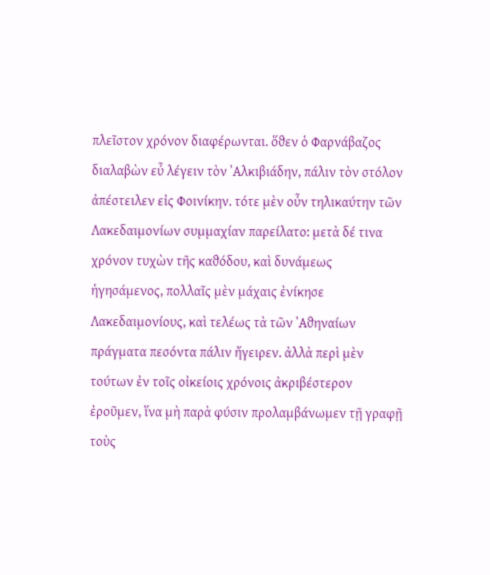πλεῖστον χρόνον διαφέρωνται. ὅϑεν ὁ Φαρνάβαζος διαλαβὼν εὖ λέγειν τὸν ᾿Αλκιβιάδην, πάλιν τὸν στόλον ἀπέστειλεν εἰς Φοινίκην. τότε μὲν οὖν τηλικαύτην τῶν Λακεδαιμονίων συμμαχίαν παρείλατο: μετὰ δέ τινα χρόνον τυχὼν τῆς καϑόδου, καὶ δυνάμεως ἡγησάμενος, πολλαῖς μὲν μάχαις ἐνίκησε Λακεδαιμονίους, καὶ τελέως τὰ τῶν ᾿Αϑηναίων πράγματα πεσόντα πάλιν ἤγειρεν. ἀλλὰ περὶ μὲν τούτων ἐν τοῖς οἰκείοις χρόνοις ἀκριβέστερον ἐροῦμεν, ἵνα μὴ παρὰ φύσιν προλαμβάνωμεν τῇ γραφῇ τοὺς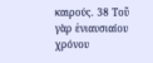καιρούς. 38 Τοῦ γὰρ ἐνιαυσιαίου χρόνου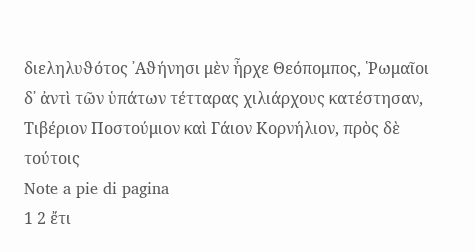διεληλυϑότος ᾿Αϑήνησι μὲν ἦρχε Θεόπομπος, ῾Ρωμαῖοι δ᾽ ἀντὶ τῶν ὑπάτων τέτταρας χιλιάρχους κατέστησαν, Τιβέριον Ποστούμιον καὶ Γάιον Κορνήλιον, πρὸς δὲ τούτοις
Note a pie di pagina
1 2 ἔτι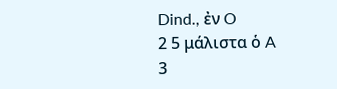Dind., ἐν O
2 5 μάλιστα ὁ A
3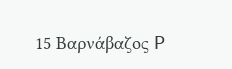15 Βαρνάβαζος P